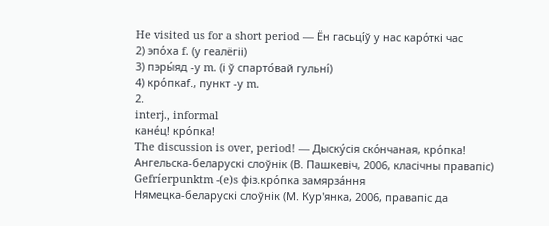He visited us for a short period — Ён гасьці́ў у нас каро́ткі час
2) эпо́ха f. (у геалёгіі)
3) пэры́яд -у m. (і ў спарто́вай гульні́)
4) кро́пкаf., пункт -у m.
2.
interj., informal
кане́ц! кро́пка!
The discussion is over, period! — Дыску́сія ско́нчаная, кро́пка!
Ангельска-беларускі слоўнік (В. Пашкевіч, 2006, класічны правапіс)
Gefríerpunktm -(e)s фіз.кро́пка замярза́ння
Нямецка-беларускі слоўнік (М. Кур'янка, 2006, правапіс да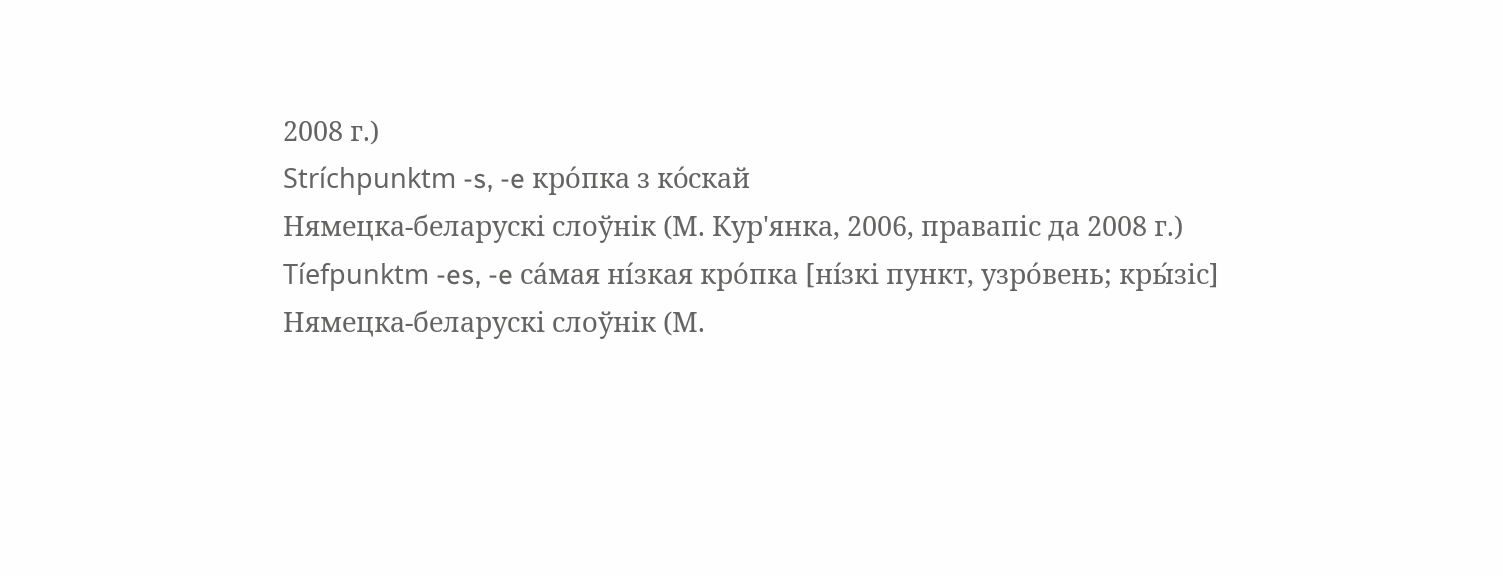2008 г.)
Stríchpunktm -s, -e кро́пка з ко́скай
Нямецка-беларускі слоўнік (М. Кур'янка, 2006, правапіс да 2008 г.)
Tíefpunktm -es, -e са́мая ні́зкая кро́пка [ні́зкі пункт, узро́вень; кры́зіс]
Нямецка-беларускі слоўнік (М.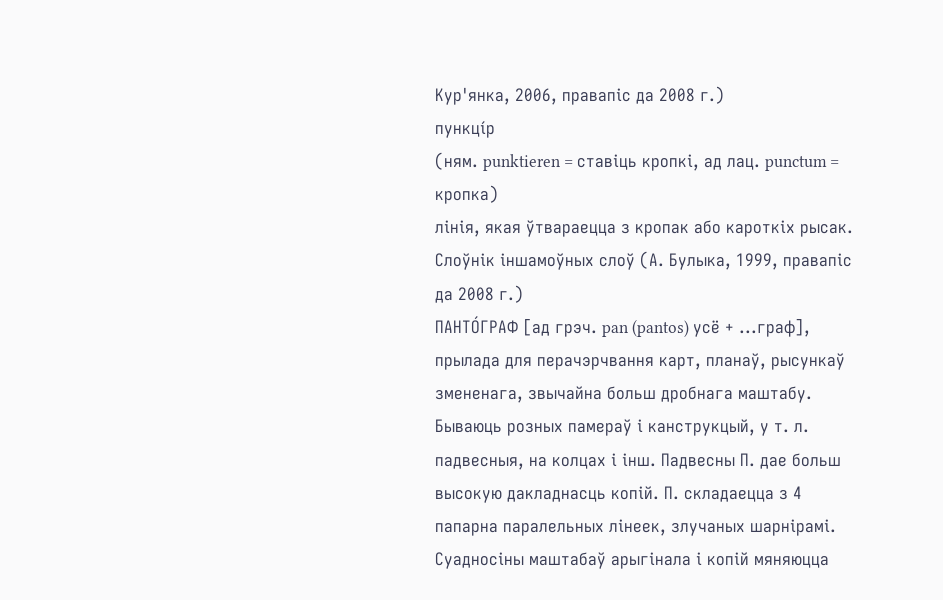Кур'янка, 2006, правапіс да 2008 г.)
пункці́р
(ням. punktieren = ставіць кропкі, ад лац. punctum = кропка)
лінія, якая ўтвараецца з кропак або кароткіх рысак.
Слоўнік іншамоўных слоў (А. Булыка, 1999, правапіс да 2008 г.)
ПАНТО́ГРАФ [ад грэч. pan (pantos) усё + ...граф],
прылада для перачэрчвання карт, планаў, рысункаў змененага, звычайна больш дробнага маштабу. Бываюць розных памераў і канструкцый, у т. л. падвесныя, на колцах і інш. Падвесны П. дае больш высокую дакладнасць копій. П. складаецца з 4 папарна паралельных лінеек, злучаных шарнірамі. Суадносіны маштабаў арыгінала і копій мяняюцца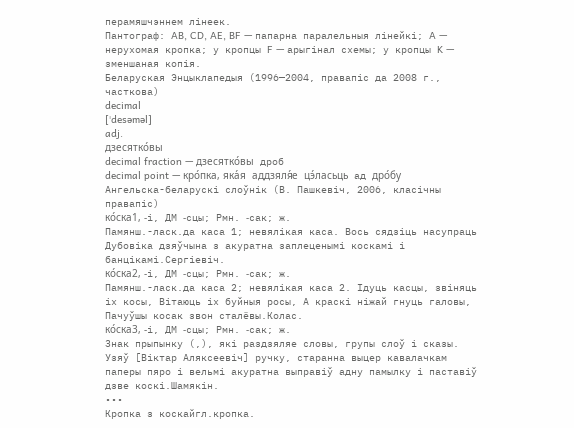перамяшчэннем лінеек.
Пантограф: AB, CD, AE, BF — папарна паралельныя лінейкі; A — нерухомая кропка; у кропцы F — арыгінал схемы; у кропцы K — зменшаная копія.
Беларуская Энцыклапедыя (1996—2004, правапіс да 2008 г., часткова)
decimal
[ˈdesəməl]
adj.
дзесятко́вы
decimal fraction — дзесятко́вы дроб
decimal point — кро́пка, яка́я аддзяля́е цэ́ласьць ад дро́бу
Ангельска-беларускі слоўнік (В. Пашкевіч, 2006, класічны правапіс)
ко́ска1, ‑і, ДМ ‑сцы; Рмн. ‑сак; ж.
Памянш.-ласк.да каса 1; невялікая каса. Вось сядзіць насупраць Дубовіка дзяўчына з акуратна заплеценымі коскамі і банцікамі.Сергіевіч.
ко́ска2, ‑і, ДМ ‑сцы; Рмн. ‑сак; ж.
Памянш.-ласк.да каса 2; невялікая каса 2. Ідуць касцы, звіняць іх косы, Вітаюць іх буйныя росы, А краскі ніжай гнуць галовы, Пачуўшы косак звон сталёвы.Колас.
ко́ска3, ‑і, ДМ ‑сцы; Рмн. ‑сак; ж.
Знак прыпынку (,), які раздзяляе словы, групы слоў і сказы. Узяў [Віктар Аляксеевіч] ручку, старанна выцер кавалачкам паперы пяро і вельмі акуратна выправіў адну памылку і паставіў дзве коскі.Шамякін.
•••
Кропка з коскайгл.кропка.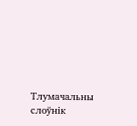Тлумачальны слоўнік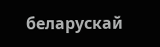беларускай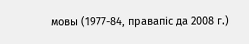мовы (1977-84, правапіс да 2008 г.)